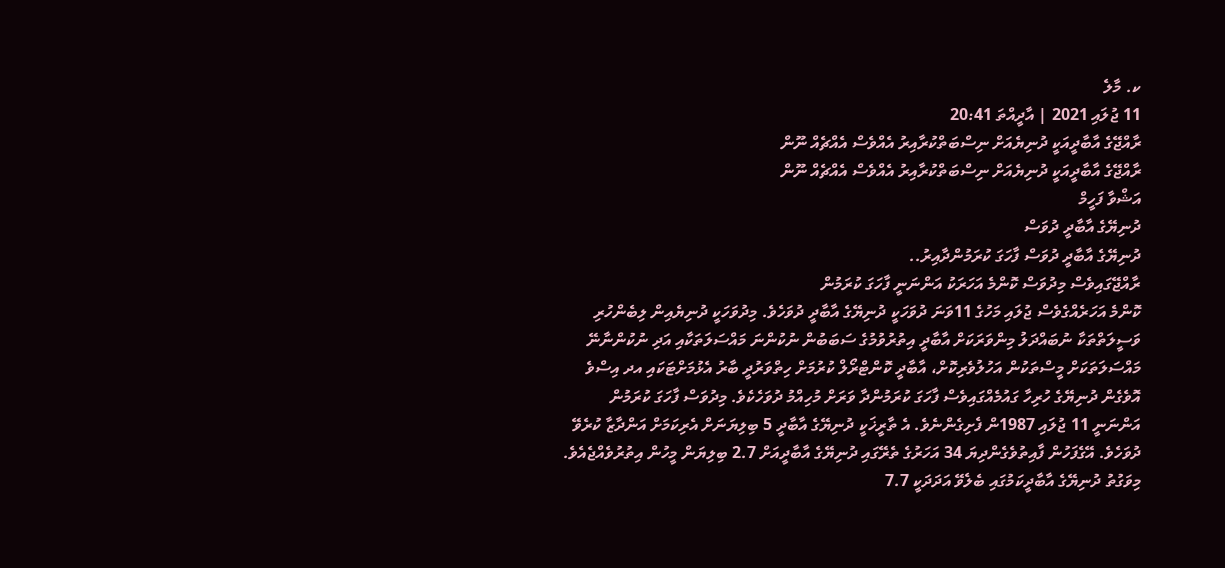ކ. މާލެ
11 ޖުލައި 2021 | އާދީއްތަ 20:41
ރާއްޖޭގެ އާބާދީއަކީ ދުނިޔެއަށް ނިސްބަތްކުރާއިރު އެއްވެސް އެއްޗެއް ނޫން
ރާއްޖޭގެ އާބާދީއަކީ ދުނިޔެއަށް ނިސްބަތްކުރާއިރު އެއްވެސް އެއްޗެއް ނޫން
އަޝްވާ ފަހީމް
ދުނިޔޭގެ އާބާދީ ދުވަސް
ދުނިޔޭގެ އާބާދީ ދުވަސް ފާހަގަ ކުރަމުންދާއިރު..
ރާއްޖޭގައިވެސް މިދުވަސް ކޮންމެ އަހަރަކު އަންނަނީ ފާހަގަ ކުރަމުން
ކޮންމެ އަހަރެއްގެވެސް ޖުލައި މަހުގެ 11ވަނަ ދުވަހަކީ ދުނިޔޭގެ އާބާދީ ދުވަހެވެ. މިދުވަހަކީ ދުނިޔެއިން ލިބެންހުރި ވަސީލަތްތަކާ ނުބައްދަލު މިންވަރަކަށް އާބާދީ އިތުރުވުމުގެ ސަބަބުން ނުކުންނަ މައްސަލަތަކާއި އަދި ނުކުންނާނޭ މައްސަލަތަކަށް މީސްތަކުން އަހުލުވެރިކޮށް، އާބާދީ ކޮންޓްރޯލް ކުރުމަށް ހިތްވަރުދީ ބާރު އެޅުމަށްޓަކައި އދ އިސްވެ އޮވެގެން ދުނިޔޭގެ ހުރިހާ ގައުމެއްގައިވެސް ފާހަގަ ކުރަމުންދާ ވަރަށް މުހިއްމު ދުވަހެކެވެ. މިދުވަސް ފާހަގަ ކުރަމުން އަންނަނީ 11 ޖުލައި 1987ން ފެށިގެންނެވެ. އެ ތާރީޚަކީ ދުނިޔޭގެ އާބާދީ 5 ބިލިޔަނަށް އެރިކަމަށް އަންދާޒާ ކުރެވޭ ދުވަހެވެ. އޭގެފަހުން ފާއިތުވެގެންދިޔަ 34 އަހަރުގެ ތެރޭގައި ދުނިޔޭގެ އާބާދީއަށް 2.7 ބިލިޔަން މީހުން އިތުރުވެއްޖެއެވެ. މިވަގުތު ދުނިޔޭގެ އާބާދީކަމުގައި ބެލެވޭ އަދަދަކީ 7.7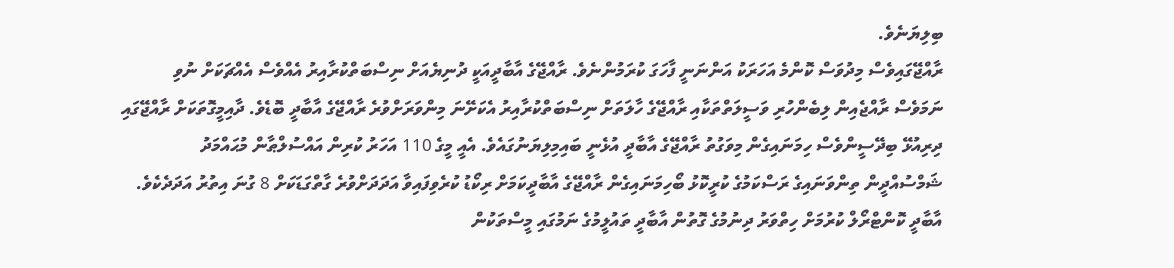ބިލިޔަނެވެ.
ރާއްޖޭގައިވެސް މިދުވަސް ކޮންމެ އަހަރަކު އަންނަނީ ފާހަގަ ކުރަމުންނެވެ. ރާއްޖޭގެ އާބާދީއަކީ ދުނިޔެއަށް ނިސްބަތްކުރާއިރު އެއްވެސް އެއްޗަކަށް ނުވި ނަމަވެސް ރާއްޖެއިން ލިބެންހުރި ވަސީލަތްތަކާއި ރާއްޖޭގެ ހާލަތަށް ނިސްބަތްކުރާއިރު އެކަށޭނަ މިންވަރަށްވުރެ ރާއްޖޭގެ އާބާދީ ބޮޑެވެ. ދާއިމީގޮތަކަށް ރާއްޖޭގައި ދިރިއުޅޭ ބިދޭސީންވެސް ހިމަނައިގެން މިވަގުތު ރާއްޖޭގެ އާބާދީ އުޅެނީ ބައިމިލިޔަނުގައެވެ. އެއީ މީގެ 110 އަހަރު ކުރިން އައްސުލްޠާން މުޙައްމަދު ޝަމްސުއްދީން ތިންވަނައިގެ ރަސްކަމުގެ ކުރީކޮޅު ބޯހިމަނައިގެން ރާއްޖޭގެ އާބާދީކަމަށް ރިކޯޑު ކުރެވިފައިވާ އަދަދަށްވުރެ ގާތްގަޑަކަށް 8 ގުނަ އިތުރު އަދަދެކެވެ.
އާބާދީ ކޮންޓްރޯލް ކުރުމަށް ހިތްވަރު ދިނުމުގެ ގޮތުން އާބާދީ ތައުލީމުގެ ނަމުގައި މީސްތަކުން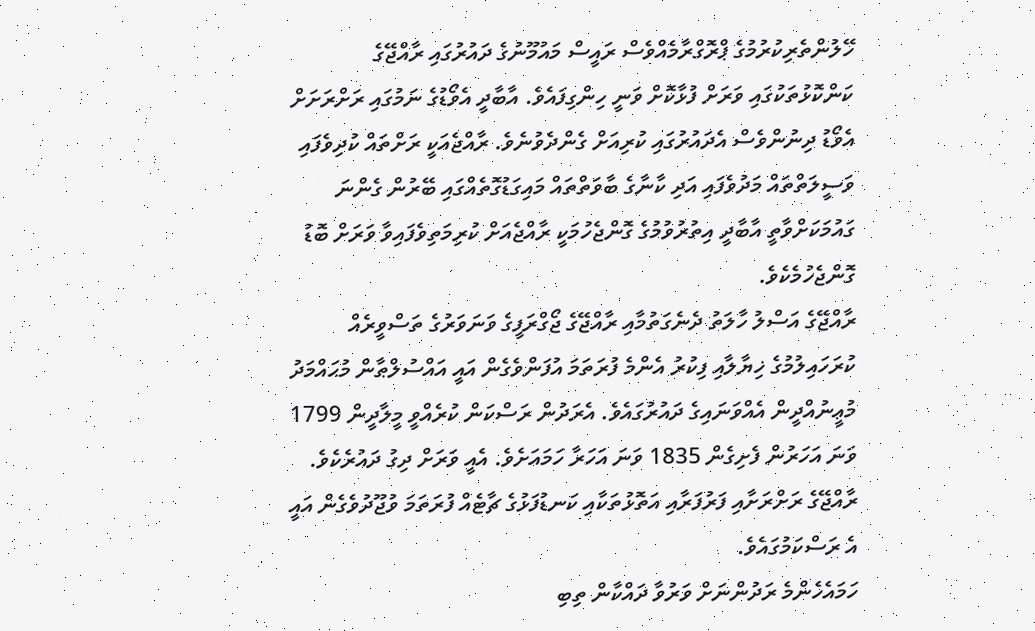ހޭލުންތެރިކުރުމުގެ ޕްރޮގްރާމެއްވެސް ރައީސް މައުމޫނުގެ ދައުރުގައި ރާއްޖޭގެ ކަންކޮޅުތަކުގައި ވަރަށް ފުޅާކޮށް ވަނީ ހިންގިފައެވެ. އާބާދީ އެވޯޑުގެ ނަމުގައި ރަށްރަށަށް އެވޯޑު ދިނުންވެސް އެދައުރުގައި ކުރިއަށް ގެންދެވުނެވެ. ރާއްޖެއަކީ ރަށްތައް ކުދިވެފައި ވަސީލަތްތައް މަދުވެފައި އަދި ކާނާގެ ބާވަތްތައް މައިގަޑުގޮތެއްގައި ބޭރުން ގެންނަ ގައުމަކަށްވާތީ އާބާދީ އިތުރުވުމުގެ ގޮންޖެހުމަކީ ރާއްޖެއަށް ކުރިމަތިވެފައިވާ ވަރަށް ބޮޑު ގޮންޖެހުމެކެވެ.
ރާއްޖޭގެ އަސްލު ހާލަތު ދެނެގަތުމާއި ރާއްޖޭގެ ޖޯގްރަފީގެ ވަނަވަރުގެ ތަސްވީރެއް ކުރަހައިލުމުގެ ޚިޔާލާއި ފިކުރު އެންމެ ފުރަތަމަ އުފަންވެގެން އައީ އައްސުލްޠާން މުޙައްމަދު މުޢީނުއްދީން އެއްވަނައިގެ ދައުރުގައެވެ. އެރަދުން ރަސްކަން ކުރެއްވީ މީލާދީން 1799 ވަނަ އަހަރުން ފެށިގެން 1835 ވަނަ އަހަރާ ހަމައަށެވެ. އެއީ ވަރަށް ދިގު ދައުރެކެވެ. ރާއްޖޭގެ ރަށްރަށާއި ފަރުފަރާއި އަތޮޅުތަކާއި ކަނޑުފަޅުގެ ޗާޓެއް ފުރަތަމަ ވުޖޫދުވެގެން އައީ އެ ރަސްކަމުގައެވެ.
ހަމައެހެންމެ ރަދުންނަށް ވަރުވާ ދައްކާން ތިބި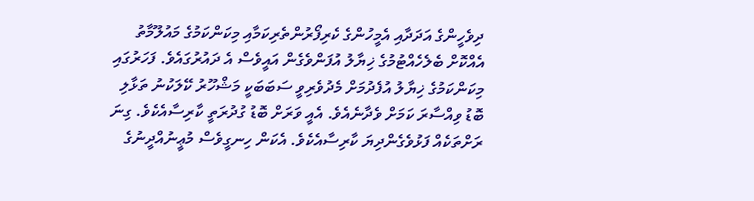ދިވެހީންގެ އަދަދާއި އެމީހުންގެ ކެރިފޯރުންތެރިކަމާއި މިކަންކަމުގެ މައުލޫމާތު އެއްކޮށް ބެލެހެއްޓުމުގެ ޚިޔާލު އުފަންވެގެން އައީވެސް އެ ދައުރުގައެވެ. ފަހަރުގައި މިކަންކަމުގެ ޚިޔާލު އުފެދުމަށް މެދުވެރިވީ ސަބަބަކީ މަޝްހޫރު ކޭލަކުނު ތަޅާލި ބޮޑު ވިއްސާރަ ކަމަށް ވެދާނެއެވެ. އެއީ ވަރަށް ބޮޑު ގުދުރަތީ ކާރިސާއެކެވެ. ގިނަ ރަށްތަކެއް ފަޅުވެގެންދިޔަ ކާރިސާއެކެވެ. އެކަން ހިނގީވެސް މުޢީނުއްދީނުގެ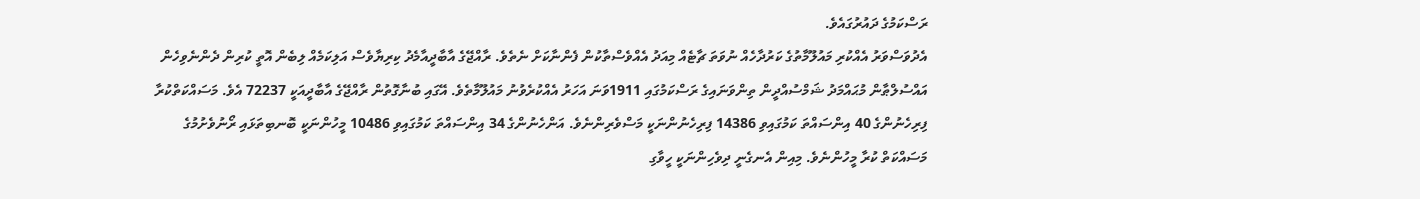ރަސްކަމުގެ ދައުރުގައެވެ.
އެދުވަސްވަރު އެއްކުރި މައުލޫމާތުގެ ކަރުދާހެއް ނުވަތަ ޗާޓެއް މިއަދު އެއްވެސްތާކުން ފެންނާކަށް ނެތެވެ. ރާއްޖޭގެ އާބާދީއާމެދު ކިރިޔާވެސް އަލިކަމެއް ލިބެން އޮތީ ކުރިން ދެންނެވިހެން އައްސުލްޠާން މުޙައްމަދު ޝަމްސުއްދީން ތިންވަނައިގެ ރަސްކަމުގައި 1911ވަނަ އަހަރު އެއްކުރެވުނު މައުލޫމާތެވެ. އޭގައި ބުނާގޮތުން ރާއްޖޭގެ އާބާދީއަކީ 72237 އެވެ. މަސައްކަތްކުރާ ފިރިހެނުންގެ 40 އިންސައްތަ ކަމުގައިވި 14386 ފިރިހެނުންނަކީ މަސްވެރިންނެވެ. އަންހެނުންގެ 34 އިންސައްތަ ކަމުގައިވި 10486 މީހުންނަކީ ބޮނބިތަޅައި ރޯނުވެށުމުގެ މަސައްކަތް ކުރާ މީހުންނެވެ. މިއިން އެނގެނީ ދިވެހިންނަކީ ހީވާގި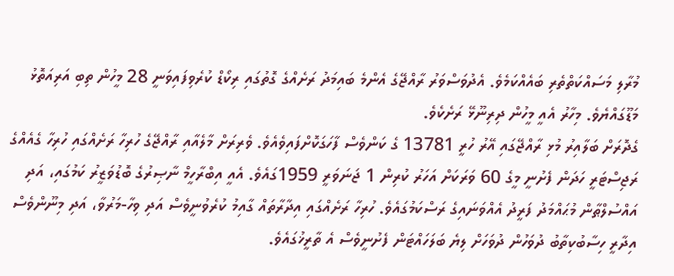މުރާލި މަސައްކަތްތެރި ބައެއްކަމެވެ. އެދުވަސްވަރު ރާއްޖޭގެ އެންމެ ބައިމަދު ރަށެއްގެ ގޮތުގައި ރިކޯޑް ކުރެވިފައިވަނީ 28 މީހުން ތިބި އަރިއަތޮޅު މަޑޫގައްޔެވެ. މިހާރު އެއީ މީހުން ދިރިނޫޅޭ ރަށެކެވެ.
ގެދޮރަށް ބަލާއިރު މުޅި ރާއްޖޭގައި އޭރު ހުރީ 13781 ގެ ކަންވެސް ފާހަގަކޮށްފައިވެއެވެ. ވެރިރަށް މާލެއާއި ރާއްޖޭގެ ހުރިހާ ރަށެއްގައި ހުރިހާ ގެއެއްގެ ރަޖިސްޓަރީ ހަދަން ފެށުނީ މީގެ 60 ވަރަކަށް އަހަރު ކުރިން 1 ޖަނަވަރީ 1959ގައެވެ. އެއީ އިބްރާހީމް ނާޞިރުގެ ބޮޑުވަޒީރު ކަމުގައި، އަދި އައްސުލްޠާން މުޙައްމަދު ފަރީދު އެއްވަނައިގެ ރަސްކަމުގައެވެ. ހުރިހާ ރަށެއްގައި އިދާރާތައް ގާއިމު ކުރެވުނީވެސް އަދި ވިހާ-މަރުވާ، އަދި މިނޫންވެސް އިދާރީ ހިސާބުކިތާބު ދުވަހުން ދުވަހަށް ލިޔެ ބަލަހައްޓަން ފެށުނީވެސް އެ ތާރީޚުގައެވެ.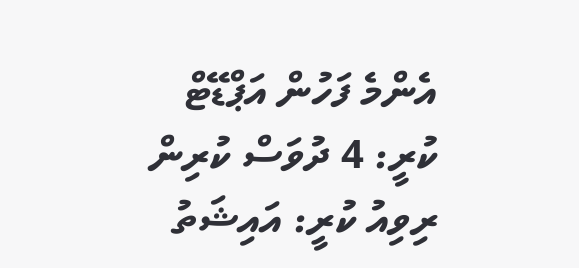އެންމެ ފަހުން އަޕްޑޭޓް ކުރީ: 4 ދުވަސް ކުރިން
ރިވިއު ކުރީ: އައިޝަތު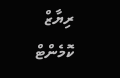ރިޔާޒް
ކޮމެންޓް